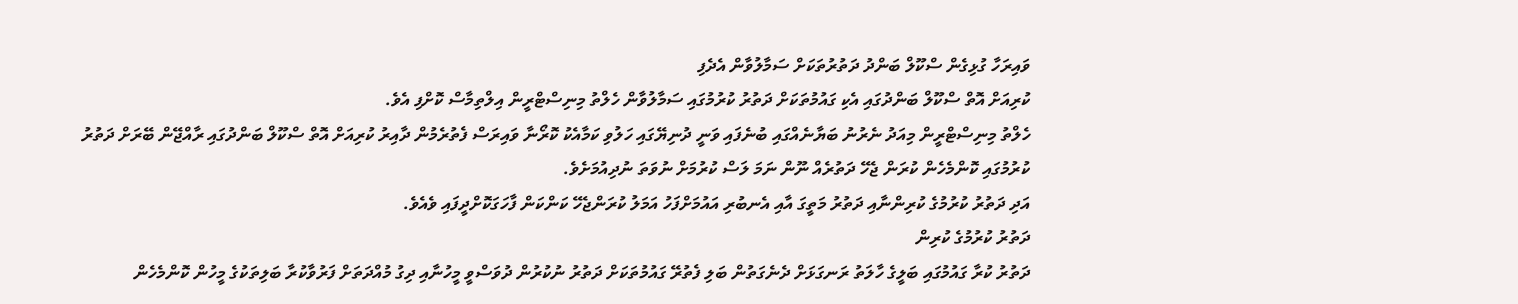ވައިރަހާ ގުޅިގެން ސްކޫލް ބަންދު ދަތުރުތަކަށް ސަމާލުވާން އެދެފި
ކުރިއަށް އޮތް ސްކޫލް ބަންދުގައި އެކި ގައުމުތަކަށް ދަތުރު ކުރުމުގައި ސަމާލުވާން ހެލްތު މިނިސްޓްރީން އިލްތިމާސް ކޮށްފި އެވެ.
ހެލްތު މިނިސްޓްރީން މިއަދު ނެރުނު ބަޔާނެއްގައި ބުނެފައި ވަނީ ދުނިޔޭގައި ހަލުވި ކަމާއެކު ކޮރޯނާ ވައިރަސް ފެތުރެމުން ދާއިރު ކުރިއަށް އޮތް ސްކޫލް ބަންދުގައި ރާއްޖޭން ބޭރަށް ދަތުރު ކުރުމުގައި ކޮންމެހެން ކުރަން ޖެހޭ ދަތުރެއް ނޫން ނަމަ ލަސް ކުރުމަށް ނުވަތަ ނުދިއުމަށެވެ.
އަދި ދަތުރު ކުރުމުގެ ކުރިންނާއި ދަތުރު މަތީގަ އާއި އެނބުރި އައުމަށްފަހު އަމަލު ކުރަންޖެހޭ ކަންކަން ފާހަގަކޮށްދީފައި ވެއެވެ.
ދަތުރު ކުރުމުގެ ކުރިން
ދަތުރު ކުރާ ގައުމުގައި ބަލީގެ ހާލަތު ރަނގަޅަށް ދެނެގަތުން ބަލި ފެތުރޭ ގައުމުތަކަށް ދަތުރު ނުކުރުން ދުވަސްވީ މީހުނާއި ދިގު މުއްދަތަށް ފަރުވާކުރާ ބަލިތަކުގެ މީހުން ކޮންމެހެން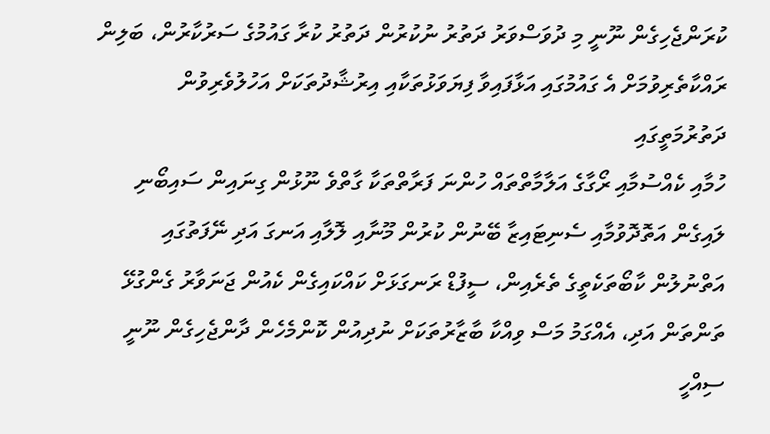ކުރަންޖެހިގެން ނޫނީ މި ދުވަސްވަރު ދަތުރު ނުކުރުން ދަތުރު ކުރާ ގައުމުގެ ސަރުކާރުން، ބަލިން ރައްކާތެރިވުމަށް އެ ގައުމުގައި އަޅާފައިވާ ފިޔަވަޅުތަކާއި އިރުޝާދުތަކަށް އަހުލުވެރިވުން
ދަތުރުމަތީގައި
ހުމާއި ކެއްސުމާއި ރޯގާގެ އަލާމާތްތައް ހުންނަ ފަރާތްތަކާ ގާތްވެ ނޫޅުން ގިނައިން ސައިބޯނި ލައިގެން އަތޮދޮވުމާއި ސެނިޓައިޒާ ބޭނުން ކުރުން މޫނާއި ލޮލާއި އަނގަ އަދި ނޭފަތުގައި އަތްނުލުން ކާބޯތަކެތީގެ ތެރެއިން، ސީފުޑް ރަނގަޅަށް ކައްކައިގެން ކެއުން ޖަނަވާރު ގެންގުޅޭ ތަންތަން އަދި، އެއްގަމު މަސް ވިއްކާ ބާޒާރުތަކަށް ނުދިއުން ކޮންމެހެން ދާންޖެހިގެން ނޫނީ ސިއްހީ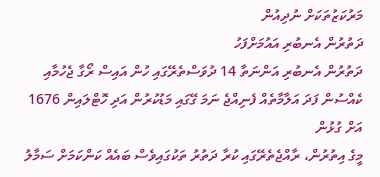މަރުކަޒުތަކަށް ނުދިއުން
ދަތުރުން އެނބުރި އައުމަށްފަހު
ދަތުރުން އެނބުރި އަންނަތާ 14 ދުވަސްތެރޭގައި ހުން އައިސް ރޯގާ ޖެހުމާއި ކެއްސުން ފަދަ އަލާމާތެއް ފެނިއްޖެ ނަމަ ގޭގައި މަޑުކުރުން އަދި ހޮޓްލައިން 1676 އަށް ގުޅުން
މީގެ އިތުރުން، ރާއްޖެތެރޭގައި ކުރާ ދަތުރު ތަކުގައިވެސް ބައެއް ކަންކަމަށް ސަމާލު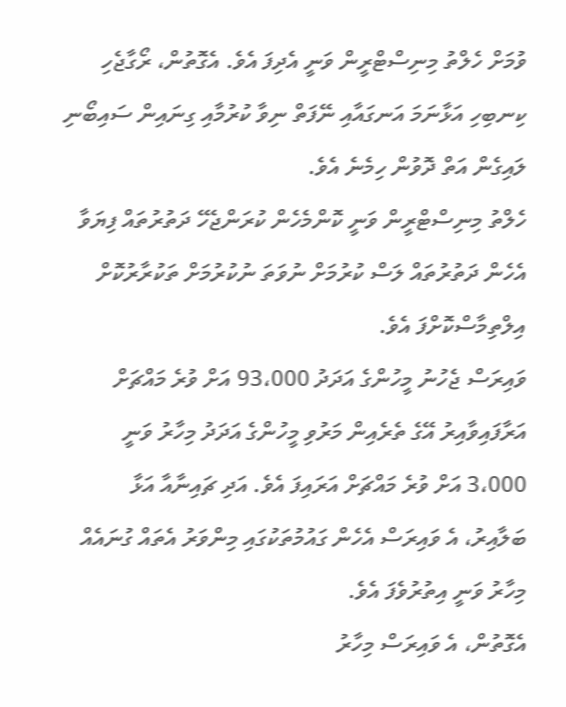ވުމަށް ހެލްތު މިނިސްޓްރީން ވަނީ އެދިފަ އެވެ. އެގޮތުން، ރޯގާޖެހި ކިނބިހި އަޅާނަމަ އަނގައާއި ނޭފަތް ނިވާ ކުރުމާއި ގިނައިން ސައިބޯނި ލައިގެން އަތް ދޮވުން ހިމެނެ އެވެ.
ހެލްތު މިނިސްޓްރީން ވަނީ ކޮންމެހެން ކުރަންޖެހޭ ދަތުރުތައް ފިޔަވާ އެހެން ދަތުރުތައް ލަސް ކުރުމަށް ނުވަތަ ނުކުރުމަށް ތަކުރާރުކޮށް އިލްތިމާސްކޮށްފަ އެވެ.
ވައިރަސް ޖެހުނު މީހުންގެ އަދަދު 93،000 އަށް ވުރެ މައްޗަށް އަރާފައިވާއިރު އޭގެ ތެރެއިން މަރުވި މީހުންގެ އަދަދު މިހާރު ވަނީ 3،000 އަށް ވުރެ މައްޗަށް އަރައިފަ އެވެ. އަދި ޗައިނާއާ އަޅާ ބަލާއިރު، އެ ވައިރަސް އެހެން ގައުމުތަކުގައި މިންވަރު އެތައް ގުނައެއް މިހާރު ވަނީ އިތުރުވެފަ އެވެ.
އެގޮތުން، އެ ވައިރަސް މިހާރު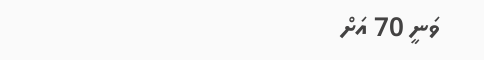ވަނީ 70 އަށް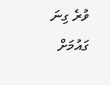ވުރެ ގިނަ ގައުމަށް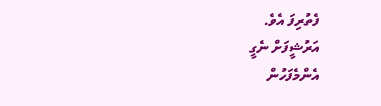ފެތުރިފަ އެވެ.
އަރުޝީފަށް ނެގީ
އެންމެފަހުން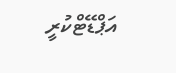އަޕްޑޭޓްކުރީ